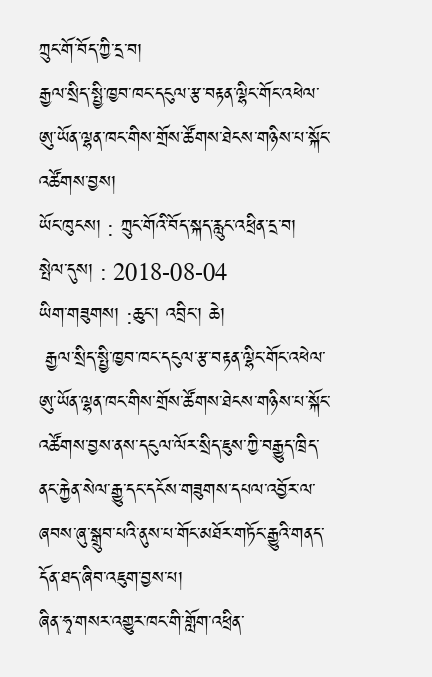ཀྲུང་གོ་བོད་ཀྱི་དྲ་བ།
རྒྱལ་སྲིད་སྤྱི་ཁྱབ་ཁང་དངུལ་རྩ་བརྟན་ལྷིང་གོང་འཕེལ་ཨུ་ཡོན་ལྷན་ཁང་གིས་གྲོས་ཚོགས་ཐེངས་གཉིས་པ་སྐོང་འཚོགས་བྱས།
ཡོང་ཁུངས། : ཀྲུང་གོའི་བོད་སྐད་རླུང་འཕྲིན་དྲ་བ།     སྤེལ་དུས། : 2018-08-04
ཡིག་གཟུགས། :ཆུང་། འབྲིང་། ཆེ།
 རྒྱལ་སྲིད་སྤྱི་ཁྱབ་ཁང་དངུལ་རྩ་བརྟན་ལྷིང་གོང་འཕེལ་ཨུ་ཡོན་ལྷན་ཁང་གིས་གྲོས་ཚོགས་ཐེངས་གཉིས་པ་སྐོང་འཚོགས་བྱས་ནས་དངུལ་ལོར་སྲིད་ཇུས་ཀྱི་བརྒྱུད་ཁྲིད་ནང་རྐྱེན་སེལ་རྒྱུ་དང་དངོས་གཟུགས་དཔལ་འབྱོར་ལ་ཞབས་ཞུ་སྒྲུབ་པའི་ནུས་པ་གོང་མཐོར་གཏོང་རྒྱུའི་གནད་དོན་ཐད་ཞིབ་འཇུག་བྱས་པ།
ཞིན་ཧྭ་གསར་འགྱུར་ཁང་གི་གློག་འཕྲིན་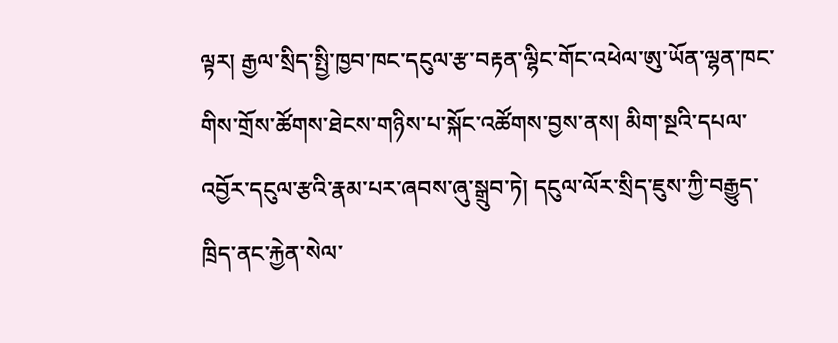ལྟར། རྒྱལ་སྲིད་སྤྱི་ཁྱབ་ཁང་དངུལ་རྩ་བརྟན་ལྷིང་གོང་འཕེལ་ཨུ་ཡོན་ལྷན་ཁང་གིས་གྲོས་ཚོགས་ཐེངས་གཉིས་པ་སྐོང་འཚོགས་བྱས་ནས། མིག་སྔའི་དཔལ་འབྱོར་དངུལ་རྩའི་རྣམ་པར་ཞབས་ཞུ་སྒྲུབ་ཏེ། དངུལ་ལོར་སྲིད་ཇུས་ཀྱི་བརྒྱུད་ཁྲིད་ནང་རྐྱེན་སེལ་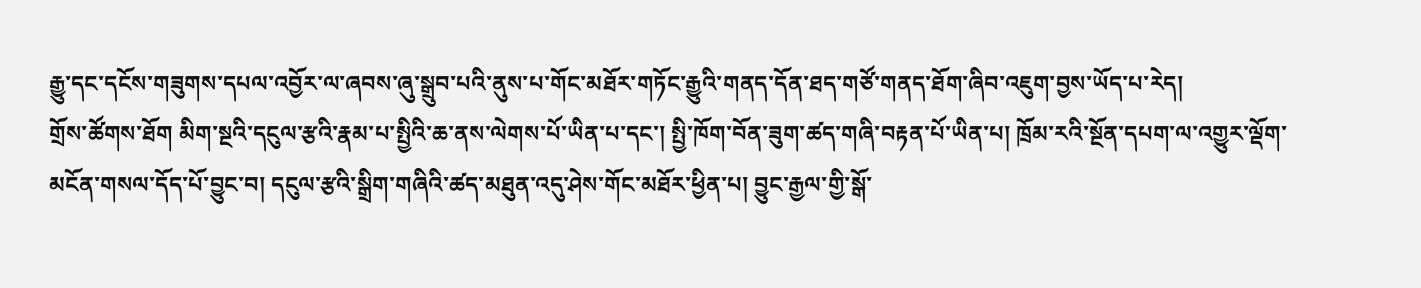རྒྱུ་དང་དངོས་གཟུགས་དཔལ་འབྱོར་ལ་ཞབས་ཞུ་སྒྲུབ་པའི་ནུས་པ་གོང་མཐོར་གཏོང་རྒྱུའི་གནད་དོན་ཐད་གཙོ་གནད་ཐོག་ཞིབ་འཇུག་བྱས་ཡོད་པ་རེད།
གྲོས་ཚོགས་ཐོག མིག་སྔའི་དངུལ་རྩའི་རྣམ་པ་སྤྱིའི་ཆ་ནས་ལེགས་པོ་ཡིན་པ་དང་། སྤྱི་ཁོག་བོན་ཟུག་ཚད་གཞི་བརྟན་པོ་ཡིན་པ། ཁྲོམ་རའི་སྔོན་དཔག་ལ་འགྱུར་ལྡོག་མངོན་གསལ་དོད་པོ་བྱུང་བ། དངུལ་རྩའི་སྒྲིག་གཞིའི་ཚད་མཐུན་འདུ་ཤེས་གོང་མཐོར་ཕྱིན་པ། བྱུང་རྒྱལ་གྱི་སྒོ་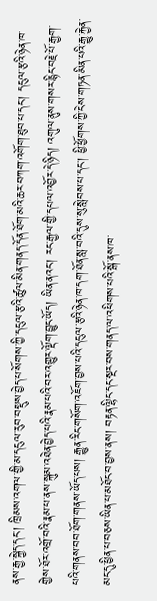ནས་རྒྱ་སྐྱེད་དང་། ཁྲིམས་འགལ་གྱི་མ་དངུལ་རུབ་བསྡུས་བྱེད་པ་སོགས་ཀྱི་དངུལ་རྩའི་ཚུལ་མིན་གནད་དོན་ཐོག་མའི་ཆར་བཀག་འགོག་ཐུབ་པ་དང་། དངུལ་རྩའི་ཉེན་ཁ་གྱེས་ཐོར་འགྲོ་བའི་རྣམ་པ་ནས་སྐུམ་འཐེན་བྱེད་པའི་རྣམ་པའི་བར་འགྱུར་ལྡོག་བྱུང་ཡོད། ཡིན་ནའང་། རང་རྒྱལ་གྱི་དཔལ་འབྱོར་དེ་ཉིད། འགུལ་ནུས་གསར་རྙིང་བརྗེ་པོ་རྒྱག་པའི་གནས་བབ་ཐོག་གནས་ཡོད་པས། རྒྱུན་རིང་གསོག་འཇོག་བྱས་པའི་དངུལ་རྩའི་ཉེན་ཁ་དག་ཐོན་སླ་བའི་དུས་སུ་སླེབས་པ་དང་། ཕྱི་ཕྱོགས་ཀྱི་ངེས་གཏན་མིན་པའི་རྒྱུ་རྐྱེན་མང་དུ་ཕྱིན་པ་བཅས་ཡིན་པ་མཐོང་བ་བྱས་ནས། བརྟན་ལྷིང་དང་སྔར་བས་གནད་ལ་འཕིགས་པའི་སྒོ་ནས་ཁ་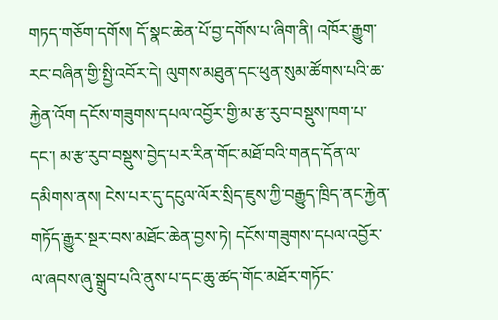གཏད་གཅོག་དགོས། དོ་སྣང་ཆེན་པོ་བྱ་དགོས་པ་ཞིག་ནི། འཁོར་རྒྱུག་རང་བཞིན་གྱི་སྤྱི་འབོར་དེ། ལུགས་མཐུན་དང་ཕུན་སུམ་ཚོགས་པའི་ཆ་རྐྱེན་འོག དངོས་གཟུགས་དཔལ་འབྱོར་གྱི་མ་རྩ་རུབ་བསྡུས་ཁག་པ་དང་། མ་རྩ་རུབ་བསྡུས་བྱེད་པར་རིན་གོང་མཐོ་བའི་གནད་དོན་ལ་དམིགས་ནས། ངེས་པར་དུ་དངུལ་ལོར་སྲིད་ཇུས་ཀྱི་བརྒྱུད་ཁྲིད་ནང་རྐྱེན་གཏོད་རྒྱུར་སྔར་བས་མཐོང་ཆེན་བྱས་ཏེ། དངོས་གཟུགས་དཔལ་འབྱོར་ལ་ཞབས་ཞུ་སྒྲུབ་པའི་ནུས་པ་དང་ཆུ་ཚད་གོང་མཐོར་གཏོང་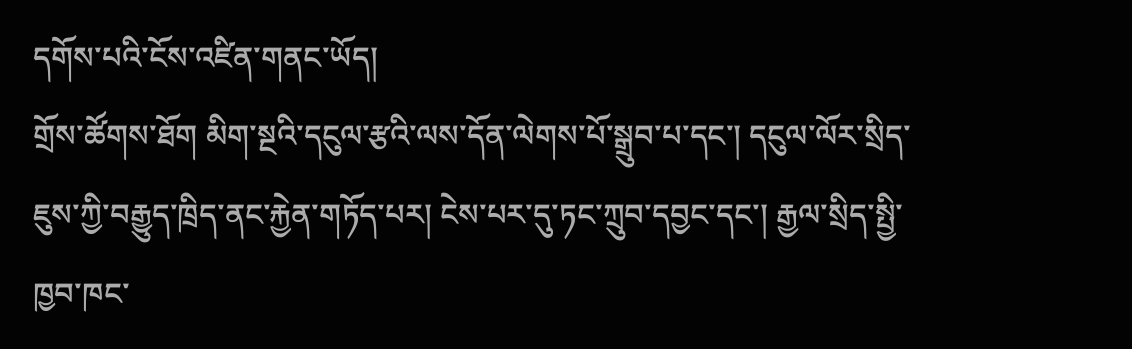དགོས་པའི་ངོས་འཛིན་གནང་ཡོད།
གྲོས་ཚོགས་ཐོག མིག་སྔའི་དངུལ་རྩའི་ལས་དོན་ལེགས་པོ་སྒྲུབ་པ་དང་། དངུལ་ལོར་སྲིད་ཇུས་ཀྱི་བརྒྱུད་ཁྲིད་ནང་རྐྱེན་གཏོད་པར། ངེས་པར་དུ་ཏང་ཀྲུབ་དབྱང་དང་། རྒྱལ་སྲིད་སྤྱི་ཁྱབ་ཁང་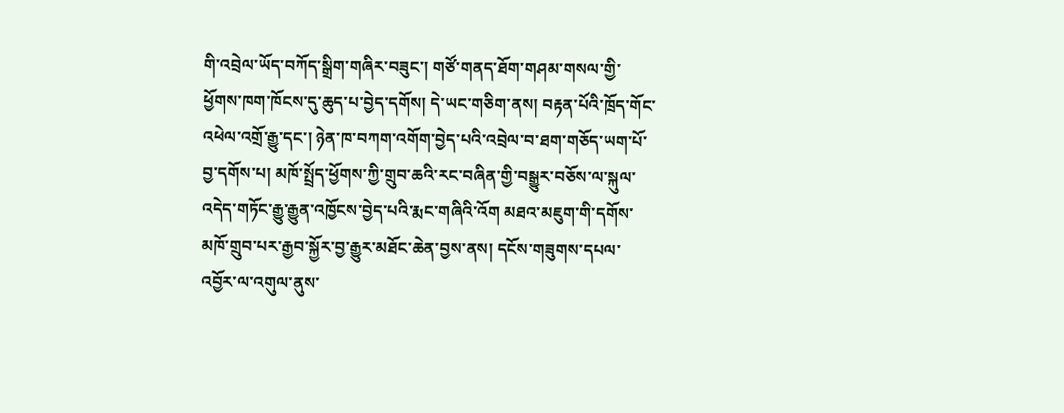གི་འབྲེལ་ཡོད་བཀོད་སྒྲིག་གཞིར་བཟུང་། གཙོ་གནད་ཐོག་གཤམ་གསལ་གྱི་ཕྱོགས་ཁག་ཁོངས་དུ་ཆུད་པ་བྱེད་དགོས། དེ་ཡང་གཅིག་ནས། བརྟན་པོའི་ཁྲོད་གོང་འཕེལ་འགྲོ་རྒྱུ་དང་། ཉེན་ཁ་བཀག་འགོག་བྱེད་པའི་འབྲེལ་བ་ཐག་གཅོད་ཡག་པོ་བྱ་དགོས་པ། མཁོ་སྤྲོད་ཕྱོགས་ཀྱི་གྲུབ་ཆའི་རང་བཞིན་གྱི་བསྒྱུར་བཅོས་ལ་སྐུལ་འདེད་གཏོང་རྒྱུ་རྒྱུན་འཁྱོངས་བྱེད་པའི་རྨང་གཞིའི་འོག མཐའ་མཇུག་གི་དགོས་མཁོ་གྲུབ་པར་རྒྱབ་སྐྱོར་བྱ་རྒྱུར་མཐོང་ཆེན་བྱས་ནས། དངོས་གཟུགས་དཔལ་འབྱོར་ལ་འགུལ་ནུས་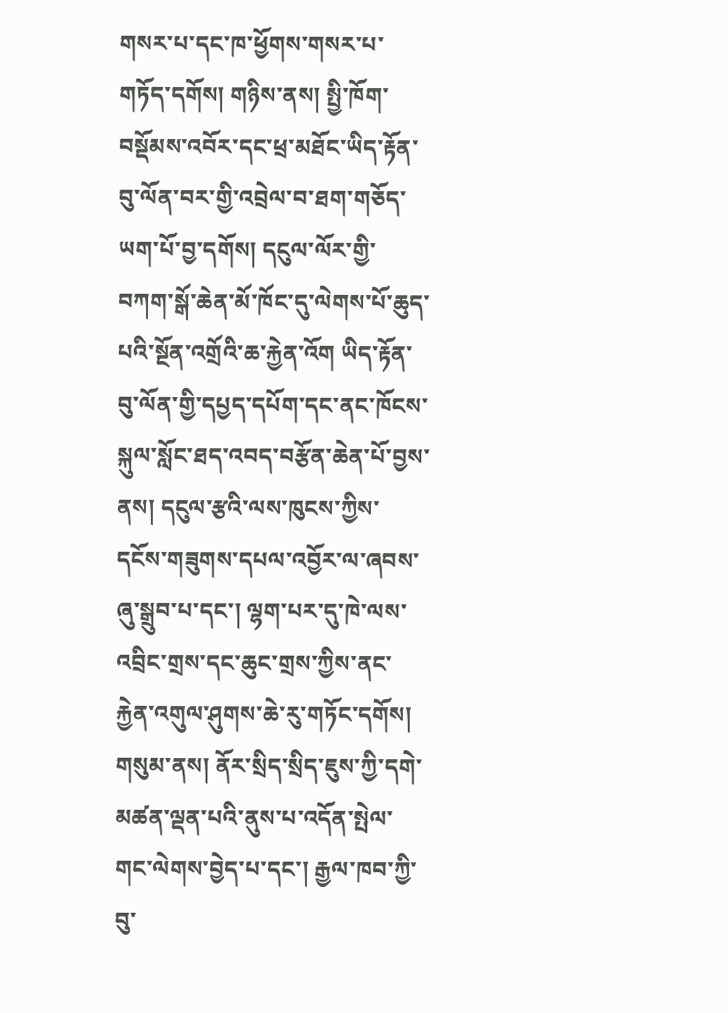གསར་པ་དང་ཁ་ཕྱོགས་གསར་པ་གཏོད་དགོས། གཉིས་ནས། སྤྱི་ཁོག་བསྡོམས་འབོར་དང་ཕྲ་མཐོང་ཡིད་རྟོན་བུ་ལོན་བར་གྱི་འབྲེལ་བ་ཐག་གཅོད་ཡག་པོ་བྱ་དགོས། དངུལ་ལོར་གྱི་བཀག་སྒོ་ཆེན་མོ་ཁོང་དུ་ལེགས་པོ་ཆུད་པའི་སྔོན་འགྲོའི་ཆ་རྐྱེན་འོག ཡིད་རྟོན་བུ་ལོན་གྱི་དཔྱད་དཔོག་དང་ནང་ཁོངས་སྐུལ་སློང་ཐད་འབད་བརྩོན་ཆེན་པོ་བྱས་ནས། དངུལ་རྩའི་ལས་ཁུངས་ཀྱིས་དངོས་གཟུགས་དཔལ་འབྱོར་ལ་ཞབས་ཞུ་སྒྲུབ་པ་དང་། ལྷག་པར་དུ་ཁེ་ལས་འབྲིང་གྲས་དང་ཆུང་གྲས་ཀྱིས་ནང་རྐྱེན་འགུལ་ཤུགས་ཆེ་རུ་གཏོང་དགོས། གསུམ་ནས། ནོར་སྲིད་སྲིད་ཇུས་ཀྱི་དགེ་མཚན་ལྡན་པའི་ནུས་པ་འདོན་སྤེལ་གང་ལེགས་བྱེད་པ་དང་། རྒྱལ་ཁབ་ཀྱི་བུ་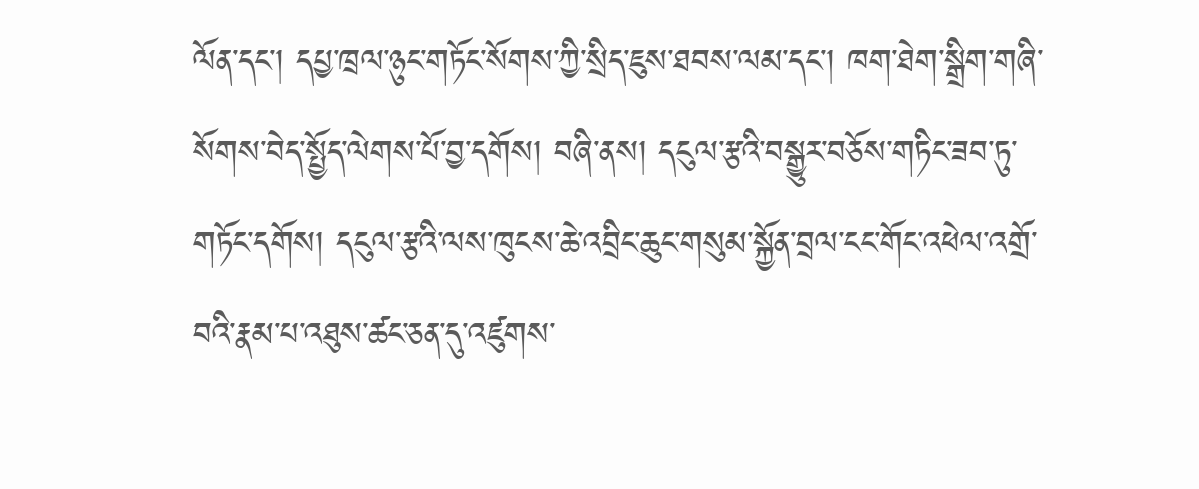ལོན་དང་། དཔྱ་ཁྲལ་ཉུང་གཏོང་སོགས་ཀྱི་སྲིད་ཇུས་ཐབས་ལམ་དང་། ཁག་ཐེག་སྒྲིག་གཞི་སོགས་བེད་སྤྱོད་ལེགས་པོ་བྱ་དགོས། བཞི་ནས། དངུལ་རྩའི་བསྒྱུར་བཅོས་གཏིང་ཟབ་ཏུ་གཏོང་དགོས། དངུལ་རྩའི་ལས་ཁུངས་ཆེ་འབྲིང་ཆུང་གསུམ་སྐྱོན་བྲལ་ངང་གོང་འཕེལ་འགྲོ་བའི་རྣམ་པ་འཐུས་ཚང་ཅན་དུ་འཛུགས་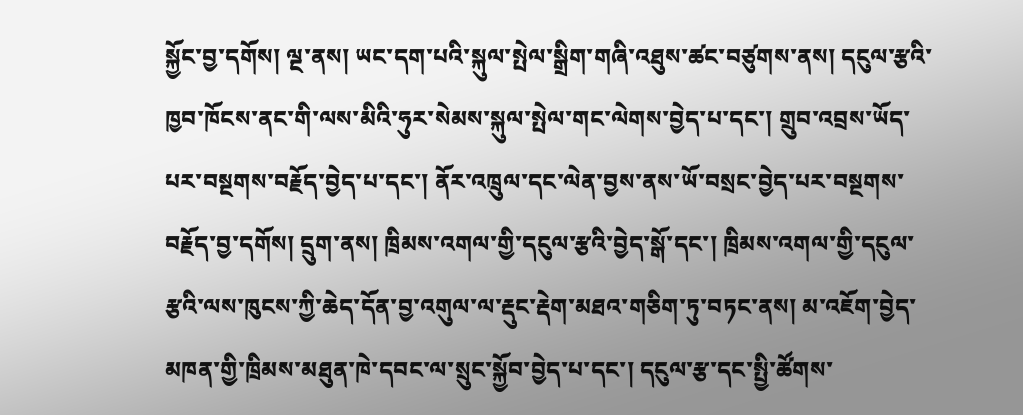སྐྱོང་བྱ་དགོས། ལྔ་ནས། ཡང་དག་པའི་སྐུལ་སྤེལ་སྒྲིག་གཞི་འཐུས་ཚང་བཙུགས་ནས། དངུལ་རྩའི་ཁྱབ་ཁོངས་ནང་གི་ལས་མིའི་ཧུར་སེམས་སྐུལ་སྤེལ་གང་ལེགས་བྱེད་པ་དང་། གྲུབ་འབྲས་ཡོད་པར་བསྔགས་བརྗོད་བྱེད་པ་དང་། ནོར་འཁྲུལ་དང་ལེན་བྱས་ནས་ཡོ་བསྲང་བྱེད་པར་བསྔགས་བརྗོད་བྱ་དགོས། དྲུག་ནས། ཁྲིམས་འགལ་གྱི་དངུལ་རྩའི་བྱེད་སྒོ་དང་། ཁྲིམས་འགལ་གྱི་དངུལ་རྩའི་ལས་ཁུངས་ཀྱི་ཆེད་དོན་བྱ་འགུལ་ལ་རྡུང་རྡེག་མཐའ་གཅིག་ཏུ་བཏང་ནས། མ་འཇོག་བྱེད་མཁན་གྱི་ཁྲིམས་མཐུན་ཁེ་དབང་ལ་སྲུང་སྐྱོབ་བྱེད་པ་དང་། དངུལ་རྩ་དང་སྤྱི་ཚོགས་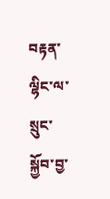བརྟན་ལྷིང་ལ་སྲུང་སྐྱོབ་བྱ་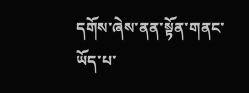དགོས་ཞེས་ནན་སྟོན་གནང་ཡོད་པ་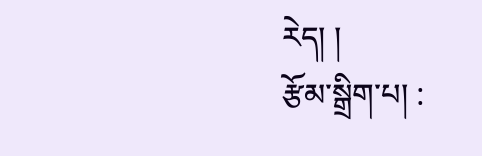རེད། །
རྩོམ་སྒྲིག་པ། :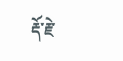རྡོ་རྗེ་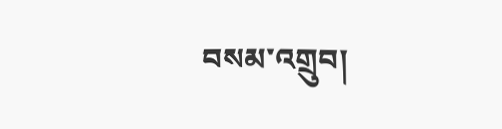བསམ་འགྲུབ།